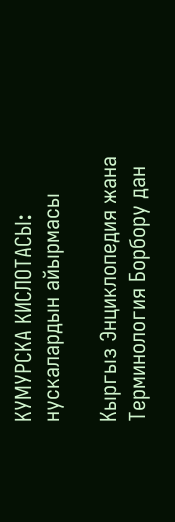КУМУРСКА КИСЛОТАСЫ: нускалардын айырмасы

Кыргыз Энциклопедия жана Терминология Борбору дан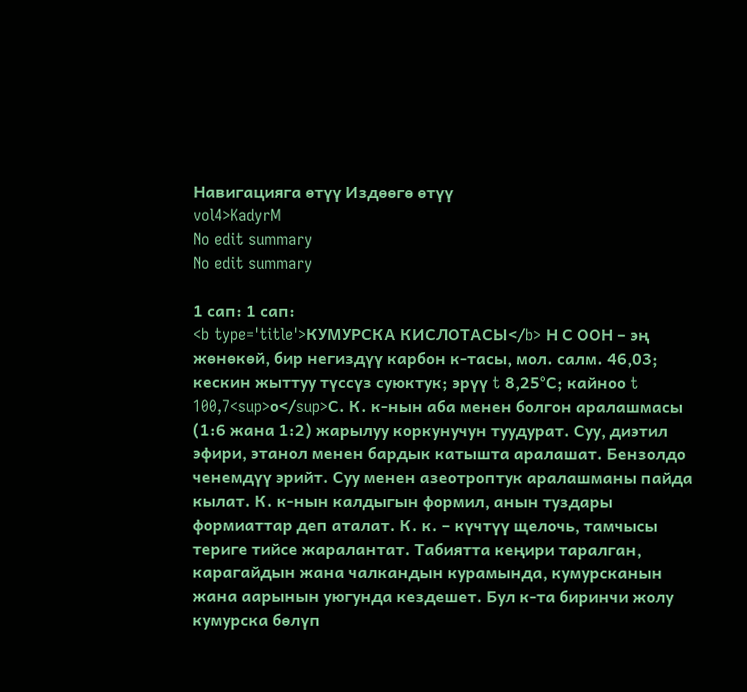Навигацияга өтүү Издөөгө өтүү
vol4>KadyrM
No edit summary
No edit summary

1 сап: 1 сап:
<b type='title'>КУМУРСКА КИСЛОТАСЫ</b> Н С ООН – эң жөнөкөй, бир негиздүү карбон к-тасы, мол. салм. 46,03; кескин жыттуу түссүз суюктук; эрүү t 8,25°С; кайноо t 100,7<sup>о</sup>С. К. к-нын аба менен болгон аралашмасы (1:6 жана 1:2) жарылуу коркунучун туудурат. Суу, диэтил эфири, этанол менен бардык катышта аралашат. Бензолдо ченемдүү эрийт. Суу менен азеотроптук аралашманы пайда кылат. К. к-нын калдыгын формил, анын туздары формиаттар деп аталат. К. к. – күчтүү щелочь, тамчысы териге тийсе жаралантат. Табиятта кеңири таралган, карагайдын жана чалкандын курамында, кумурсканын жана аарынын уюгунда кездешет. Бул к-та биринчи жолу кумурска бөлүп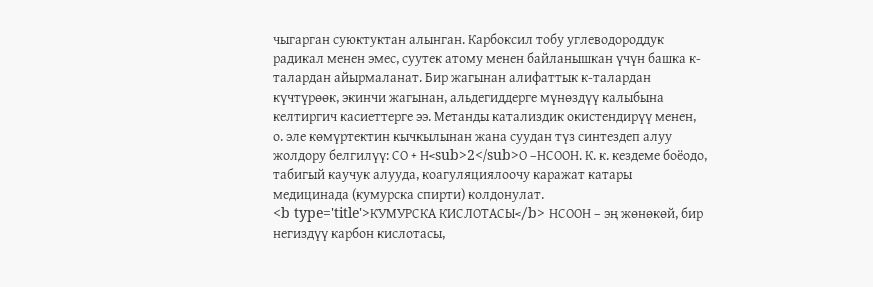чыгарган суюктуктан алынган. Карбоксил тобу углеводороддук радикал менен эмес, суутек атому менен байланышкан үчүн башка к-талардан айырмаланат. Бир жагынан алифаттык к-талардан күчтүрөөк, экинчи жагынан, альдегиддерге мүнөздүү калыбына келтиргич касиеттерге ээ. Метанды катализдик окистендирүү менен, о. эле көмүртектин кычкылынан жана суудан түз синтездеп алуу жолдору белгилүү: СО + Н<sub>2</sub>О –НСООН. К. к. кездеме боёодо, табигый каучук алууда, коагуляциялоочу каражат катары медицинада (кумурска спирти) колдонулат.
<b type='title'>КУМУРСКА КИСЛОТАСЫ</b> НСООН – эң жөнөкөй, бир негиздүү карбон кислотасы,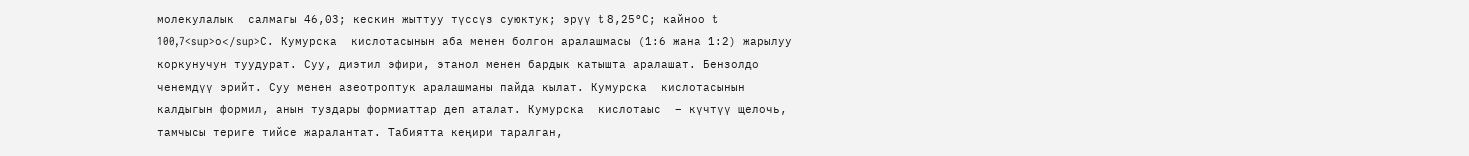молекулалык  салмагы 46,03; кескин жыттуу түссүз суюктук; эрүү t 8,25°С; кайноо t 100,7<sup>о</sup>С. Кумурска  кислотасынын аба менен болгон аралашмасы (1:6 жана 1:2) жарылуу коркунучун туудурат. Суу, диэтил эфири, этанол менен бардык катышта аралашат. Бензолдо ченемдүү эрийт. Суу менен азеотроптук аралашманы пайда кылат. Кумурска  кислотасынын калдыгын формил, анын туздары формиаттар деп аталат. Кумурска  кислотаыс  – күчтүү щелочь, тамчысы териге тийсе жаралантат. Табиятта кеңири таралган,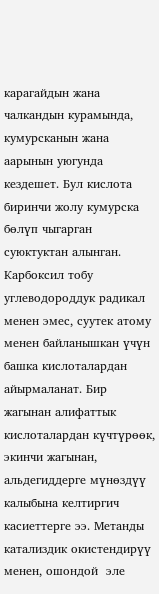карагайдын жана чалкандын курамында, кумурсканын жана аарынын уюгунда кездешет. Бул кислота биринчи жолу кумурска бөлүп чыгарган суюктуктан алынган. Карбоксил тобу углеводороддук радикал менен эмес, суутек атому менен байланышкан үчүн башка кислоталардан айырмаланат. Бир жагынан алифаттык кислоталардан күчтүрөөк, экинчи жагынан, альдегиддерге мүнөздүү калыбына келтиргич касиеттерге ээ. Метанды катализдик окистендирүү менен, ошондой  эле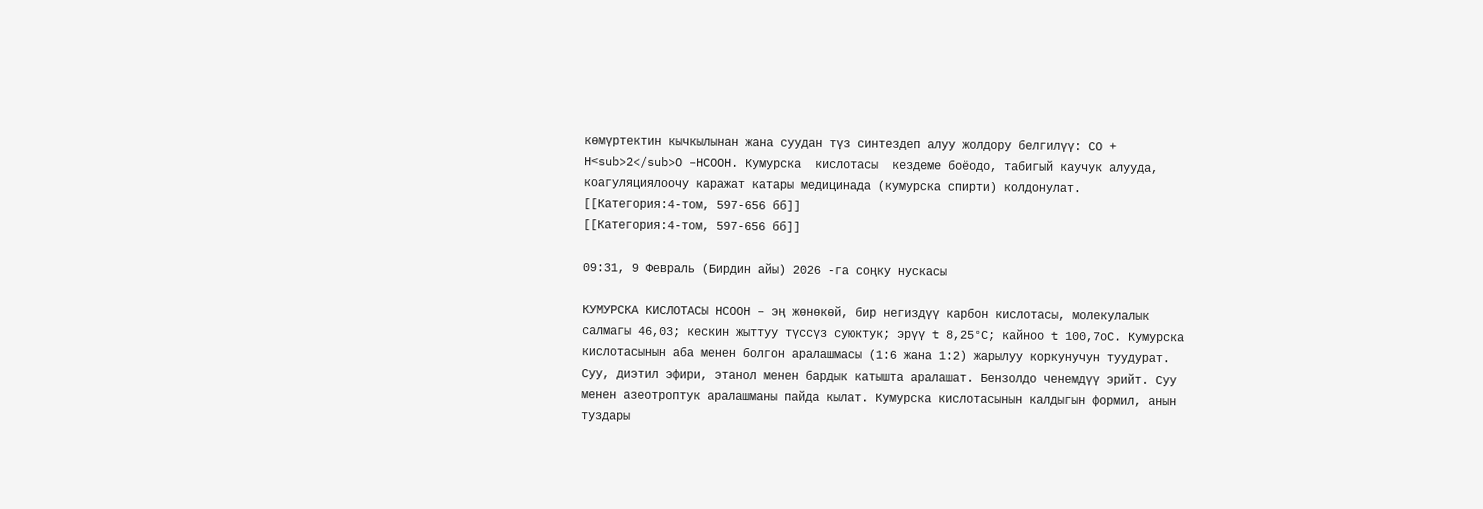көмүртектин кычкылынан жана суудан түз синтездеп алуу жолдору белгилүү: СО + Н<sub>2</sub>О –НСООН. Кумурска  кислотасы  кездеме боёодо, табигый каучук алууда, коагуляциялоочу каражат катары медицинада (кумурска спирти) колдонулат.
[[Категория:4-том, 597-656 бб]]
[[Категория:4-том, 597-656 бб]]

09:31, 9 Февраль (Бирдин айы) 2026 -га соңку нускасы

КУМУРСКА КИСЛОТАСЫ НСООН – эң жөнөкөй, бир негиздүү карбон кислотасы, молекулалык салмагы 46,03; кескин жыттуу түссүз суюктук; эрүү t 8,25°С; кайноо t 100,7оС. Кумурска кислотасынын аба менен болгон аралашмасы (1:6 жана 1:2) жарылуу коркунучун туудурат. Суу, диэтил эфири, этанол менен бардык катышта аралашат. Бензолдо ченемдүү эрийт. Суу менен азеотроптук аралашманы пайда кылат. Кумурска кислотасынын калдыгын формил, анын туздары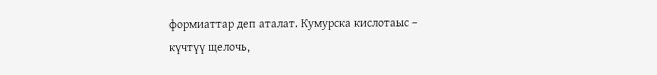формиаттар деп аталат. Кумурска кислотаыс – күчтүү щелочь,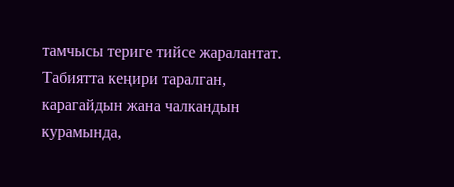тамчысы териге тийсе жаралантат. Табиятта кеңири таралган, карагайдын жана чалкандын курамында,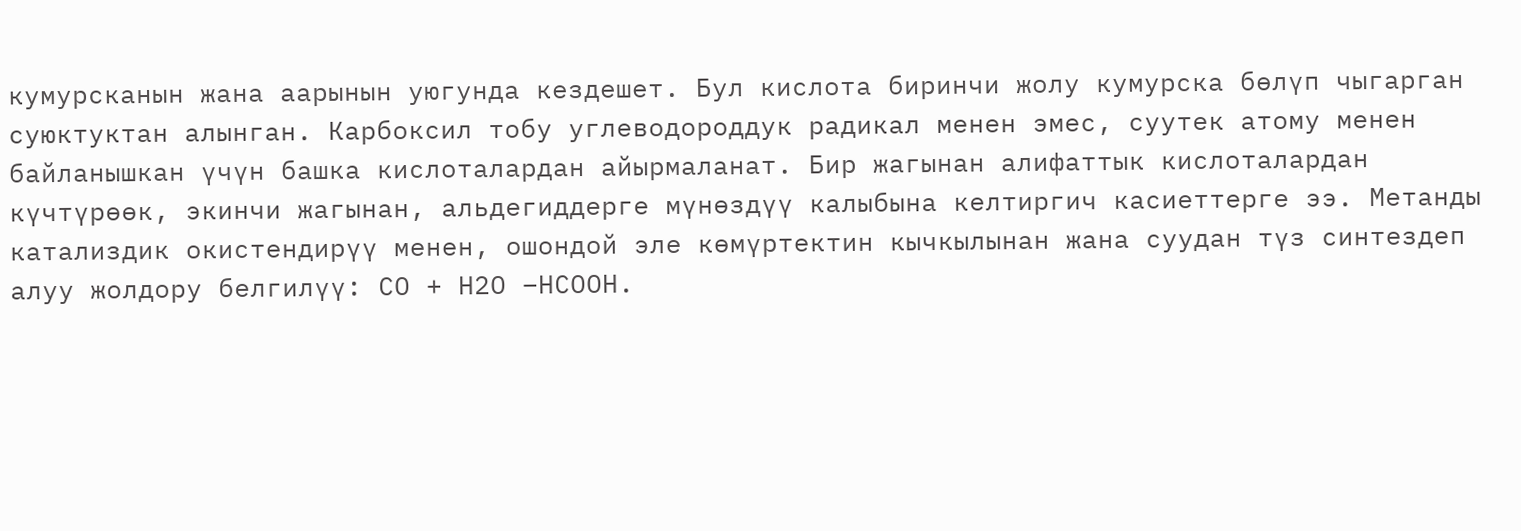кумурсканын жана аарынын уюгунда кездешет. Бул кислота биринчи жолу кумурска бөлүп чыгарган суюктуктан алынган. Карбоксил тобу углеводороддук радикал менен эмес, суутек атому менен байланышкан үчүн башка кислоталардан айырмаланат. Бир жагынан алифаттык кислоталардан күчтүрөөк, экинчи жагынан, альдегиддерге мүнөздүү калыбына келтиргич касиеттерге ээ. Метанды катализдик окистендирүү менен, ошондой эле көмүртектин кычкылынан жана суудан түз синтездеп алуу жолдору белгилүү: СО + Н2О –НСООН.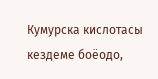Кумурска кислотасы кездеме боёодо,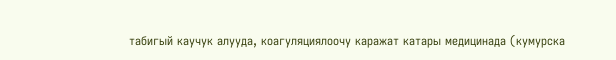табигый каучук алууда, коагуляциялоочу каражат катары медицинада (кумурска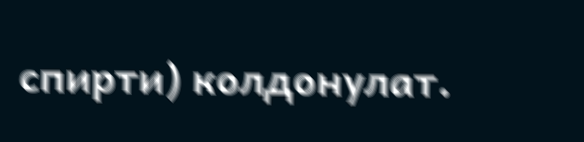спирти) колдонулат.